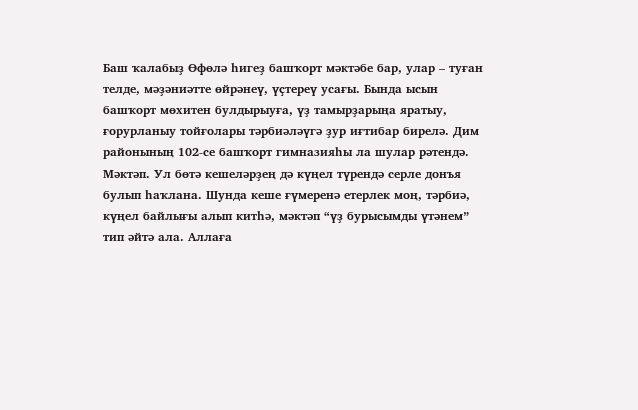Баш ҡалабыҙ Өфөлә һигеҙ башҡорт мәктәбе бар, улар – туған телде, мәҙәниәтте өйрәнеү, үҫтереү усағы. Бында ысын башҡорт мөхитен булдырыуға, үҙ тамырҙарыңа яратыу, ғорурланыу тойғолары тәрбиәләүгә ҙур иғтибар бирелә. Дим районының 102-се башҡорт гимназияһы ла шулар рәтендә.
Мәктәп. Ул бөтә кешеләрҙең дә күңел түрендә серле донъя булып һаҡлана. Шунда кеше ғүмеренә етерлек моң, тәрбиә, күңел байлығы алып китһә, мәктәп “үҙ бурысымды үтәнем” тип әйтә ала. Аллаға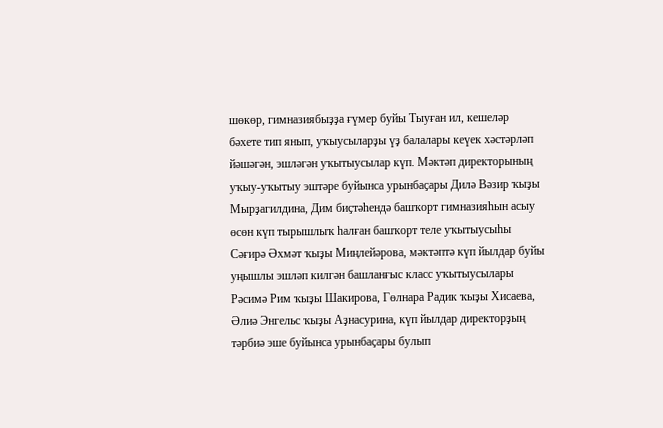шөкөр, гимназиябыҙҙа ғүмер буйы Тыуған ил, кешеләр бәхете тип янып, уҡыусыларҙы үҙ балалары кеүек хәстәрләп йәшәгән, эшләгән уҡытыусылар күп. Мәктәп директорының уҡыу-уҡытыу эштәре буйынса урынбаҫары Дилә Вәзир ҡыҙы Мырҙагилдина, Дим биҫтәһендә башҡорт гимназияһын асыу өсөн күп тырышлыҡ һалған башҡорт теле уҡытыусыһы Сәғирә Әхмәт ҡыҙы Миңлейәрова, мәктәптә күп йылдар буйы уңышлы эшләп килгән башланғыс класс уҡытыусылары Рәсимә Рим ҡыҙы Шакирова, Гөлнара Радик ҡыҙы Хисаева, Әлиә Энгельс ҡыҙы Аҙнасурина, күп йылдар директорҙың тәрбиә эше буйынса урынбаҫары булып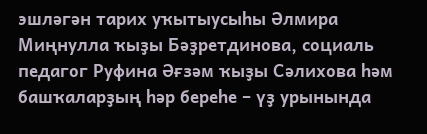эшләгән тарих уҡытыусыһы Әлмира Миңнулла ҡыҙы Бәҙретдинова, социаль педагог Руфина Әғзәм ҡыҙы Сәлихова һәм башҡаларҙың һәр береһе – үҙ урынында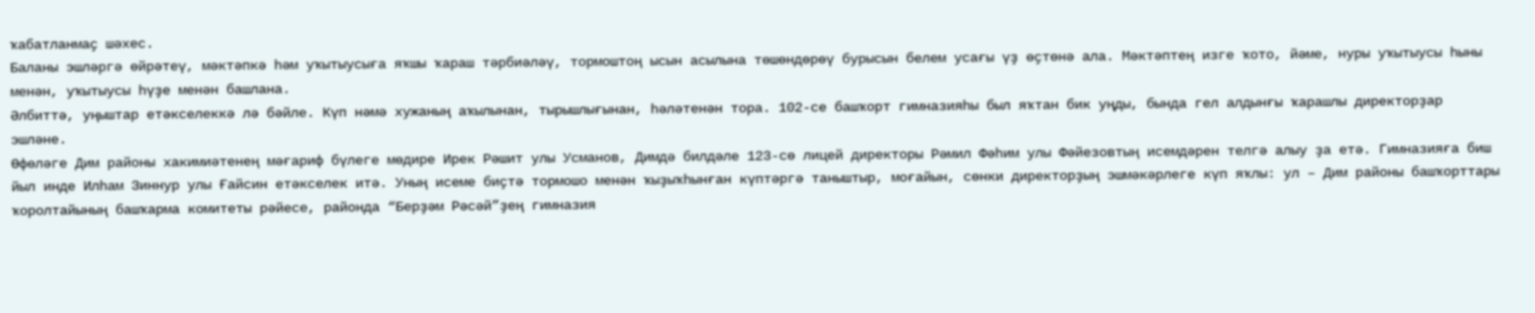ҡабатланмаҫ шәхес.
Баланы эшләргә өйрәтеү, мәктәпкә һәм уҡытыусыға яҡшы ҡараш тәрбиәләү, тормоштоң ысын асылына төшөндөрөү бурысын белем усағы үҙ өҫтөнә ала. Мәктәптең изге ҡото, йәме, нуры уҡытыусы һыны менән, уҡытыусы һүҙе менән башлана.
Әлбиттә, уңыштар етәкселеккә лә бәйле. Күп нәмә хужаның аҡылынан, тырышлығынан, һәләтенән тора. 102-се башҡорт гимназияһы был яҡтан бик уңды, бында гел алдынғы ҡарашлы директорҙар эшләне.
Өфөләге Дим районы хакимиәтенең мәғариф бүлеге мөдире Ирек Рәшит улы Усманов, Димдә билдәле 123-сө лицей директоры Рәмил Фәһим улы Фәйезовтың исемдәрен телгә алыу ҙа етә. Гимназияға биш йыл инде Илһам Зиннур улы Ғайсин етәкселек итә. Уның исеме биҫтә тормошо менән ҡыҙыҡһынған күптәргә таныштыр, моғайын, сөнки директорҙың эшмәкәрлеге күп яҡлы: ул – Дим районы башҡорттары ҡоролтайының башҡарма комитеты рәйесе, районда “Берҙәм Рәсәй”ҙең гимназия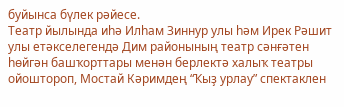буйынса бүлек рәйесе.
Театр йылында иһә Илһам Зиннур улы һәм Ирек Рәшит улы етәкселегендә Дим районының театр сәнғәтен һөйгән башҡорттары менән берлектә халыҡ театры ойоштороп, Мостай Кәримдең “Ҡыҙ урлау” спектаклен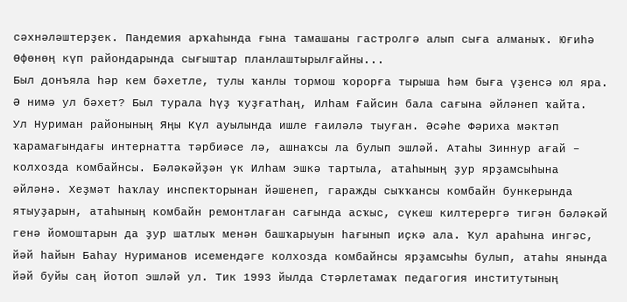сәхнәләштерҙек. Пандемия арҡаһында ғына тамашаны гастролгә алып сыға алманыҡ. Юғиһә Өфөнөң күп райондарында сығыштар планлаштырылғайны...
Был донъяла һәр кем бәхетле, тулы ҡанлы тормош ҡорорға тырыша һәм быға үҙенсә юл яра. Ә нимә ул бәхет? Был турала һүҙ ҡуҙғатһаң, Илһам Ғайсин бала сағына әйләнеп ҡайта.
Ул Нуриман районының Яңы Күл ауылында ишле ғаиләлә тыуған. Әсәһе Фәриха мәктәп ҡарамағындағы интернатта тәрбиәсе лә, ашнаҡсы ла булып эшләй. Атаһы Зиннур ағай – колхозда комбайнсы. Бәләкәйҙән үк Илһам эшкә тартыла, атаһының ҙур ярҙамсыһына әйләнә. Хеҙмәт һаҡлау инспекторынан йәшенеп, гаражды сыҡҡансы комбайн бункерында ятыуҙарын, атаһының комбайн ремонтлаған сағында асҡыс, сүкеш килтерергә тигән бәләкәй генә йомоштарын да ҙур шатлыҡ менән башҡарыуын һағынып иҫкә ала. Ҡул араһына ингәс, йәй һайын Баһау Нуриманов исемендәге колхозда комбайнсы ярҙамсыһы булып, атаһы янында йәй буйы саң йотоп эшләй ул. Тик 1993 йылда Стәрлетамаҡ педагогия институтының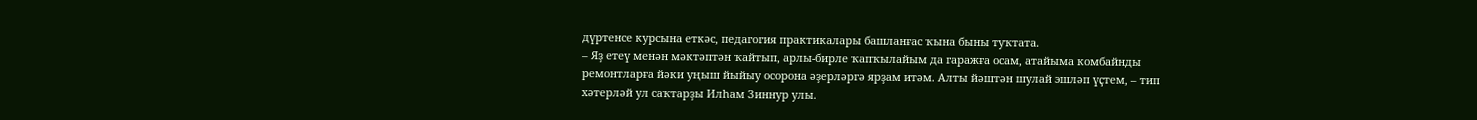дүртенсе курсына еткәс, педагогия практикалары башланғас ҡына быны туҡтата.
– Яҙ етеү менән мәктәптән ҡайтып, арлы-бирле ҡапҡылайым да гаражға осам, атайыма комбайнды ремонтларға йәки уңыш йыйыу осорона әҙерләргә ярҙам итәм. Алты йәштән шулай эшләп үҫтем, – тип хәтерләй ул саҡтарҙы Илһам Зиннур улы.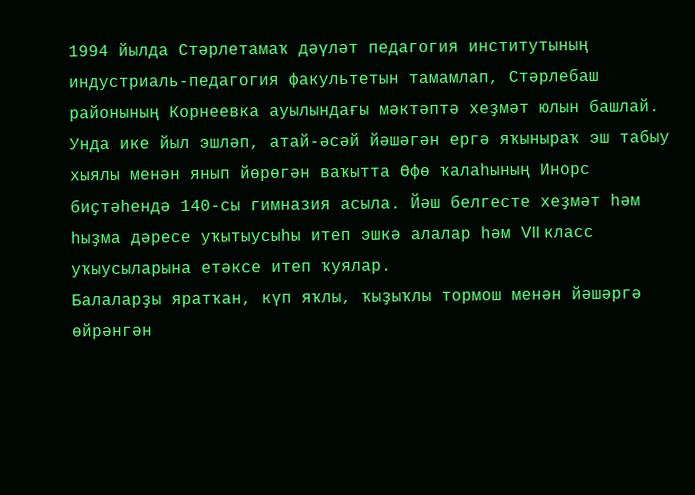1994 йылда Стәрлетамаҡ дәүләт педагогия институтының индустриаль-педагогия факультетын тамамлап, Стәрлебаш районының Корнеевка ауылындағы мәктәптә хеҙмәт юлын башлай. Унда ике йыл эшләп, атай-әсәй йәшәгән ергә яҡыныраҡ эш табыу хыялы менән янып йөрөгән ваҡытта Өфө ҡалаһының Инорс биҫтәһендә 140-сы гимназия асыла. Йәш белгесте хеҙмәт һәм һыҙма дәресе уҡытыусыһы итеп эшкә алалар һәм VII класс уҡыусыларына етәксе итеп ҡуялар.
Балаларҙы яратҡан, күп яҡлы, ҡыҙыҡлы тормош менән йәшәргә өйрәнгән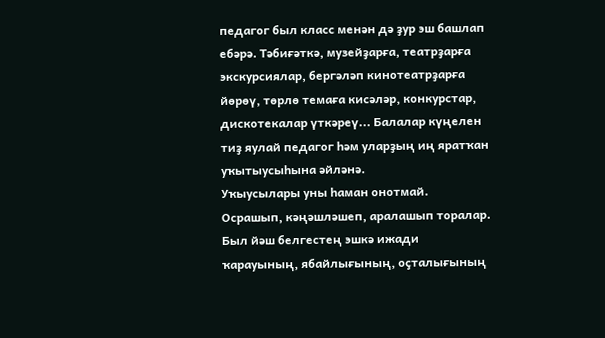педагог был класс менән дә ҙур эш башлап ебәрә. Тәбиғәткә, музейҙарға, театрҙарға экскурсиялар, бергәләп кинотеатрҙарға йөрөү, төрлө темаға кисәләр, конкурстар, дискотекалар үткәреү... Балалар күңелен тиҙ яулай педагог һәм уларҙың иң яратҡан уҡытыусыһына әйләнә.
Уҡыусылары уны һаман онотмай. Осрашып, кәңәшләшеп, аралашып торалар. Был йәш белгестең эшкә ижади ҡарауының, ябайлығының, оҫталығының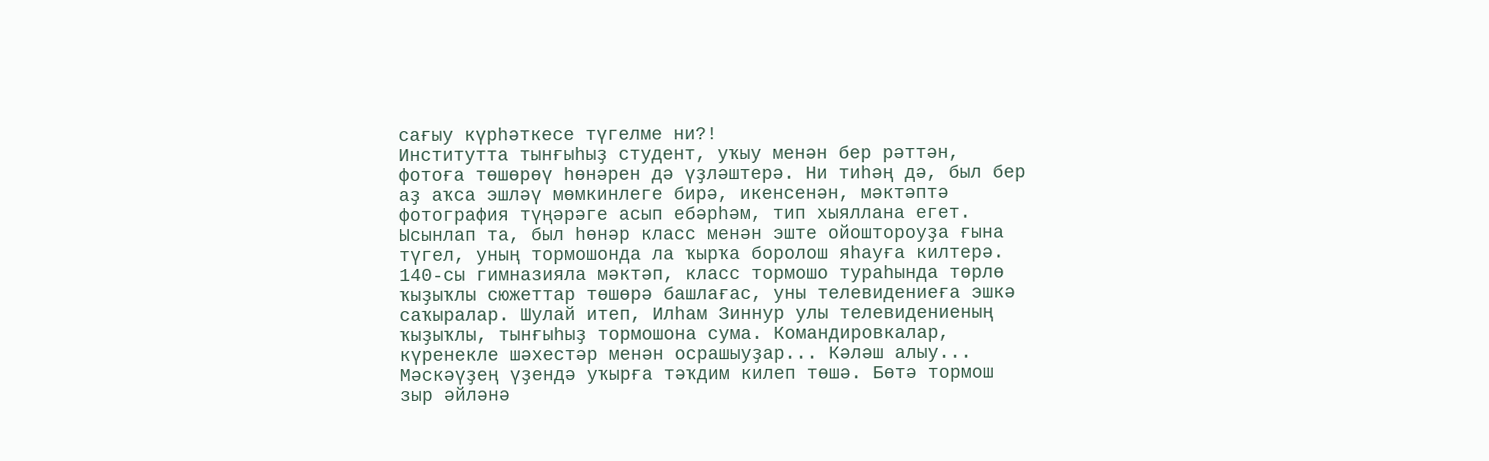сағыу күрһәткесе түгелме ни?!
Институтта тынғыһыҙ студент, уҡыу менән бер рәттән, фотоға төшөрөү һөнәрен дә үҙләштерә. Ни тиһәң дә, был бер аҙ аҡса эшләү мөмкинлеге бирә, икенсенән, мәктәптә фотография түңәрәге асып ебәрһәм, тип хыяллана егет.
Ысынлап та, был һөнәр класс менән эште ойоштороуҙа ғына түгел, уның тормошонда ла ҡырҡа боролош яһауға килтерә. 140-сы гимназияла мәктәп, класс тормошо тураһында төрлө ҡыҙыҡлы сюжеттар төшөрә башлағас, уны телевидениеға эшкә саҡыралар. Шулай итеп, Илһам Зиннур улы телевидениеның ҡыҙыҡлы, тынғыһыҙ тормошона сума. Командировкалар, күренекле шәхестәр менән осрашыуҙар... Кәләш алыу... Мәскәүҙең үҙендә уҡырға тәҡдим килеп төшә. Бөтә тормош зыр әйләнә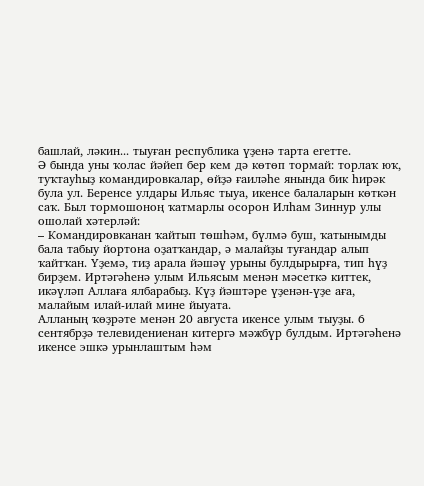башлай, ләкин... тыуған республика үҙенә тарта егетте.
Ә бында уны ҡолас йәйеп бер кем дә көтөп тормай: торлаҡ юҡ, туҡтауһыҙ командировкалар, өйҙә ғаиләһе янында бик һирәк була ул. Беренсе улдары Ильяс тыуа, икенсе балаларын көткән саҡ. Был тормошоноң ҡатмарлы осорон Илһам Зиннур улы ошолай хәтерләй:
– Командировканан ҡайтып төшһәм, бүлмә буш, ҡатынымды бала табыу йортона оҙатҡандар, ә малайҙы туғандар алып ҡайтҡан. Үҙемә, тиҙ арала йәшәү урыны булдырырға, тип һүҙ бирҙем. Иртәгәһенә улым Ильясым менән мәсеткә киттек, икәүләп Аллаға ялбарабыҙ. Күҙ йәштәре үҙенән-үҙе аға, малайым илай-илай мине йыуата.
Алланың ҡөҙрәте менән 20 августа икенсе улым тыуҙы. 6 сентябрҙә телевидениенан китергә мәжбүр булдым. Иртәгәһенә икенсе эшкә урынлаштым һәм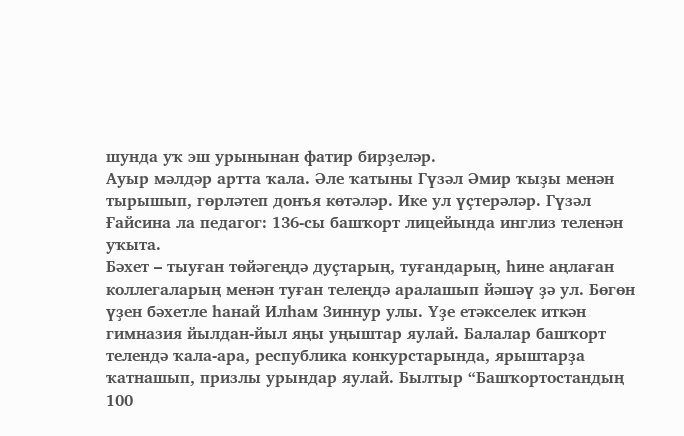шунда уҡ эш урынынан фатир бирҙеләр.
Ауыр мәлдәр артта ҡала. Әле ҡатыны Гүзәл Әмир ҡыҙы менән тырышып, гөрләтеп донъя көтәләр. Ике ул үҫтерәләр. Гүзәл Ғайсина ла педагог: 136-сы башҡорт лицейында инглиз теленән уҡыта.
Бәхет – тыуған төйәгеңдә дуҫтарың, туғандарың, һине аңлаған коллегаларың менән туған телеңдә аралашып йәшәү ҙә ул. Бөгөн үҙен бәхетле һанай Илһам Зиннур улы. Үҙе етәкселек иткән гимназия йылдан-йыл яңы уңыштар яулай. Балалар башҡорт телендә ҡала-ара, республика конкурстарында, ярыштарҙа ҡатнашып, призлы урындар яулай. Былтыр “Башҡортостандың 100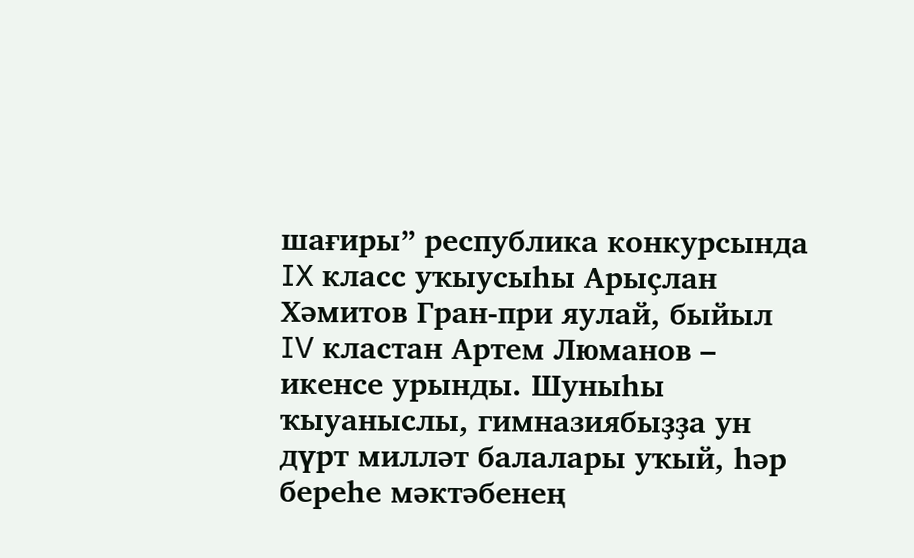шағиры” республика конкурсында IX класс уҡыусыһы Арыҫлан Хәмитов Гран-при яулай, быйыл IV кластан Артем Люманов – икенсе урынды. Шуныһы ҡыуаныслы, гимназиябыҙҙа ун дүрт милләт балалары уҡый, һәр береһе мәктәбенең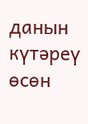данын күтәреү өсөн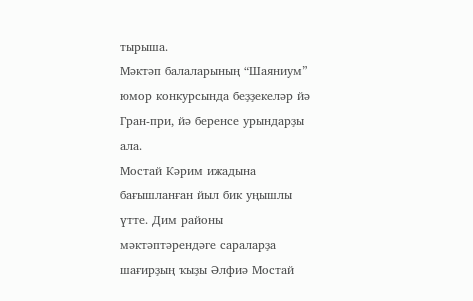тырыша.
Мәктәп балаларының “Шаяниум” юмор конкурсында беҙҙекеләр йә Гран-при, йә беренсе урындарҙы ала.
Мостай Кәрим ижадына бағышланған йыл бик уңышлы үтте. Дим районы мәктәптәрендәге сараларҙа шағирҙың ҡыҙы Әлфиә Мостай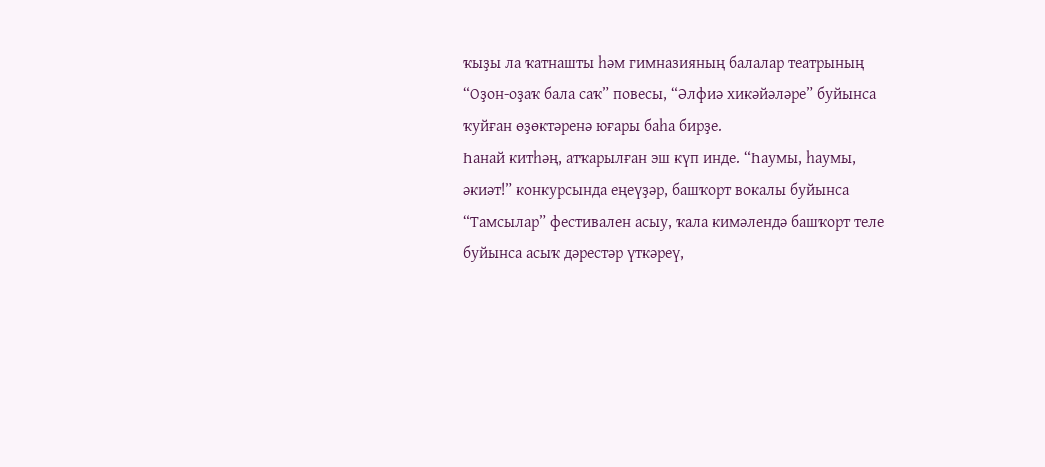ҡыҙы ла ҡатнашты һәм гимназияның балалар театрының “Оҙон-оҙаҡ бала саҡ” повесы, “Әлфиә хикәйәләре” буйынса ҡуйған өҙөктәренә юғары баһа бирҙе.
Һанай китһәң, атҡарылған эш күп инде. “Һаумы, һаумы, әкиәт!” конкурсында еңеүҙәр, башҡорт вокалы буйынса “Тамсылар” фестивален асыу, ҡала кимәлендә башҡорт теле буйынса асыҡ дәрестәр үткәреү,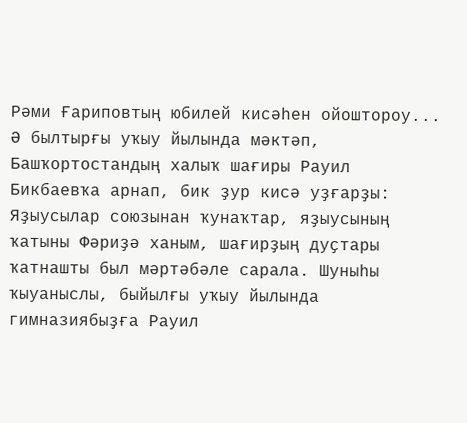Рәми Ғариповтың юбилей кисәһен ойоштороу... Ә былтырғы уҡыу йылында мәктәп, Башҡортостандың халыҡ шағиры Рауил Бикбаевҡа арнап, бик ҙур кисә уҙғарҙы: Яҙыусылар союзынан ҡунаҡтар, яҙыусының ҡатыны Фәриҙә ханым, шағирҙың дуҫтары ҡатнашты был мәртәбәле сарала. Шуныһы ҡыуаныслы, быйылғы уҡыу йылында гимназиябыҙға Рауил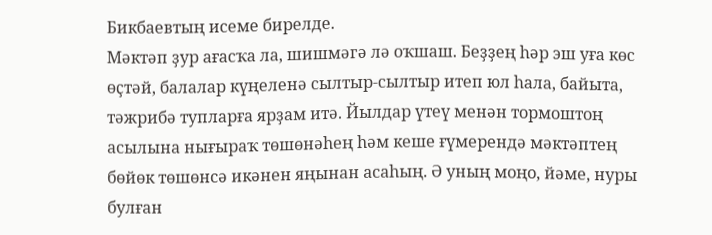Бикбаевтың исеме бирелде.
Мәктәп ҙур ағасҡа ла, шишмәгә лә оҡшаш. Беҙҙең һәр эш уға көс өҫтәй, балалар күңеленә сылтыр-сылтыр итеп юл һала, байыта, тәжрибә тупларға ярҙам итә. Йылдар үтеү менән тормоштоң асылына нығыраҡ төшөнәһең һәм кеше ғүмерендә мәктәптең бөйөк төшөнсә икәнен яңынан асаһың. Ә уның моңо, йәме, нуры булған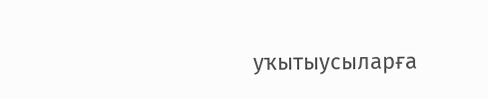уҡытыусыларға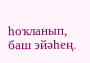һоҡланып, баш эйәһең.